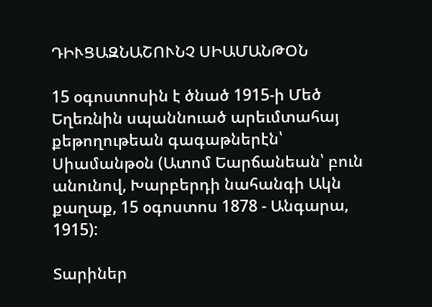ԴԻՒՑԱԶՆԱՇՈՒՆՉ ՍԻԱՄԱՆԹՕՆ

15 օգոստոսին է ծնած 1915-ի Մեծ Եղեռնին սպաննուած արեւմտահայ քեթողութեան գագաթներէն՝ Սիամանթօն (Ատոմ Եարճանեան՝ բուն անունով, Խարբերդի նահանգի Ակն քաղաք, 15 օգոստոս 1878 - Անգարա, 1915):

Տարիներ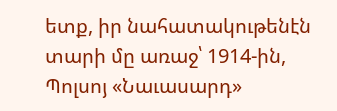ետք, իր նահատակութենէն տարի մը առաջ՝ 1914-ին, Պոլսոյ «Նաւասարդ»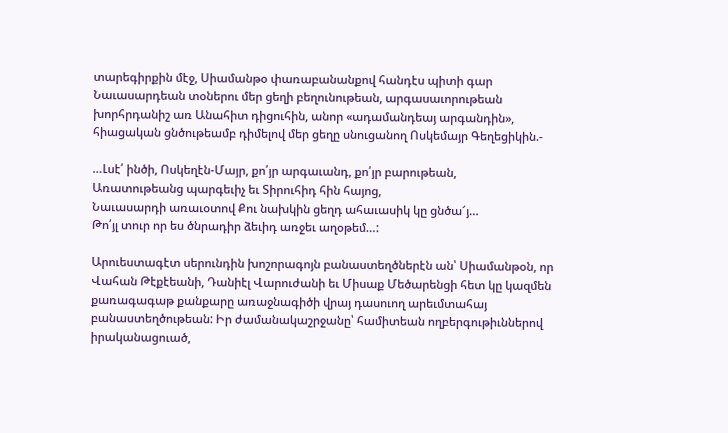տարեգիրքին մէջ, Սիամանթօ փառաբանանքով հանդէս պիտի գար Նաւասարդեան տօներու մեր ցեղի բեղունութեան, արգասաւորութեան խորհրդանիշ առ Անահիտ դիցուհին, անոր «ադամանդեայ արգանդին», հիացական ցնծութեամբ դիմելով մեր ցեղը սնուցանող Ոսկեմայր Գեղեցիկին.-

…Լսէ՛ ինծի, Ոսկեղէն-Մայր, քո՛յր արգաւանդ, քո՛յր բարութեան,
Առատութեանց պարգեւիչ եւ Տիրուհիդ հին հայոց,
Նաւասարդի առաւօտով Քու նախկին ցեղդ ահաւասիկ կը ցնծա՜յ…
Թո՛յլ տուր որ ես ծնրադիր ձեւիդ առջեւ աղօթեմ…:

Արուեստագէտ սերունդին խոշորագոյն բանաստեղծներէն ան՝ Սիամանթօն, որ Վահան Թէքէեանի, Դանիէլ Վարուժանի եւ Միսաք Մեծարենցի հետ կը կազմեն քառագագաթ քանքարը առաջնագիծի վրայ դասուող արեւմտահայ բանաստեղծութեան: Իր ժամանակաշրջանը՝ համիտեան ողբերգութիւններով իրականացուած,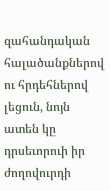զահանդական հալածանքներով ու հրդեհներով լեցուն, նոյն ատեն կը դրսեւորուի իր ժողովուրդի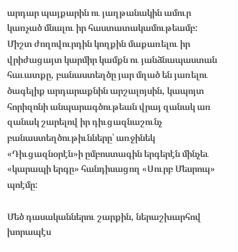արդար պայքարին ու յաղթանակին ամուր կառչած մնալու իր հաստատակամութեամբ: Միշտ ժողովուրդին կողքին մաքառելու իր վրիժացայտ կարմիր կամքն ու յանձնապաստան հաւատքը, բանաստեղծը յար մղած են յառելու ծագելիք արդարաքնին արշալոյսին, կապոյտ հորիզոնի անպարագծութեան վրայ զանակ առ զանակ շարելով իր դիւցազնաշունչ բանաստեղծութիւնները՝ առջինեկ «Դիւցազնօրէն»ի ըմբոստագին երգերէն մինչեւ «կարապի երգը» հանդիսացող «Սուրբ Մեսրոպ» պոէմը:

Մեծ դասականներու շարքին, ներաշխարհով խորապէս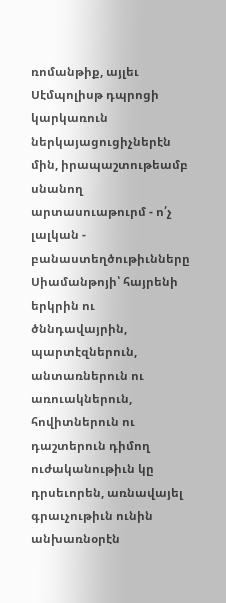ռոմանթիք, այլեւ Սէմպոլիսթ դպրոցի կարկառուն ներկայացուցիչներէն մին, իրապաշտութեամբ սնանող արտասուաթուրմ - ո՛չ լալկան - բանաստեղծութիւնները Սիամանթոյի՝ հայրենի երկրին ու ծննդավայրին, պարտէզներուն, անտառներուն ու առուակներուն, հովիտներուն ու դաշտերուն դիմող ուժականութիւն կը դրսեւորեն, առնավայել գրաւչութիւն ունին անխառնօրէն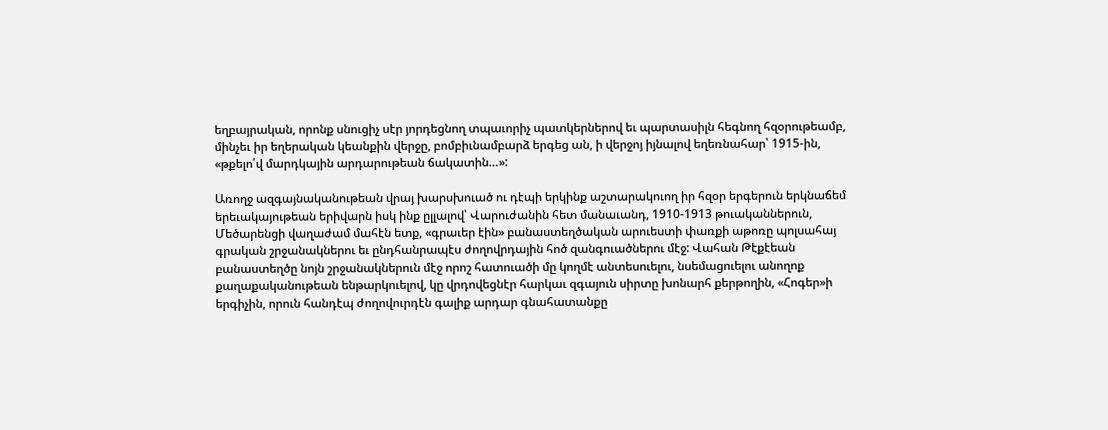եղբայրական, որոնք սնուցիչ սէր յորդեցնող տպաւորիչ պատկերներով եւ պարտասիլն հեգնող հզօրութեամբ, մինչեւ իր եղերական կեանքին վերջը, բոմբիւնամբարձ երգեց ան, ի վերջոյ իյնալով եղեռնահար՝ 1915-ին, «թքելո՛վ մարդկային արդարութեան ճակատին…»:

Առողջ ազգայնականութեան վրայ խարսխուած ու դէպի երկինք աշտարակուող իր հզօր երգերուն երկնաճեմ երեւակայութեան երիվարն իսկ ինք ըլլալով՝ Վարուժանին հետ մանաւանդ, 1910-1913 թուականներուն, Մեծարենցի վաղաժամ մահէն ետք, «գրաւեր էին» բանաստեղծական արուեստի փառքի աթոռը պոլսահայ գրական շրջանակներու եւ ընդհանրապէս ժողովրդային հոծ զանգուածներու մէջ: Վահան Թէքէեան բանաստեղծը նոյն շրջանակներուն մէջ որոշ հատուածի մը կողմէ անտեսուելու, նսեմացուելու անողոք քաղաքականութեան ենթարկուելով, կը վրդովեցնէր հարկաւ զգայուն սիրտը խոնարհ քերթողին, «Հոգեր»ի երգիչին, որուն հանդէպ ժողովուրդէն գալիք արդար գնահատանքը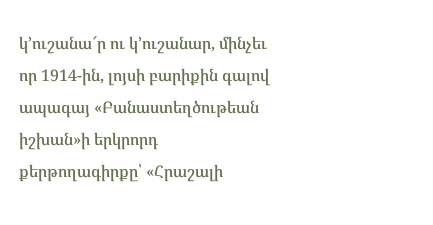կ՚ուշանա՜ր ու կ՚ուշանար, մինչեւ որ 1914-ին, լոյսի բարիքին գալով ապագայ «Բանաստեղծութեան իշխան»ի երկրորդ քերթողագիրքը՝ «Հրաշալի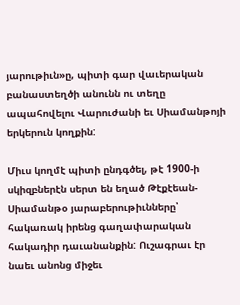յարութիւն»ը, պիտի գար վաւերական բանաստեղծի անունն ու տեղը ապահովելու Վարուժանի եւ Սիամանթոյի երկերուն կողքին:

Միւս կողմէ պիտի ընդգծել, թէ 1900-ի սկիզբներէն սերտ են եղած Թէքէեան-Սիամանթօ յարաբերութիւնները՝ հակառակ իրենց գաղափարական հակադիր դաւանանքին: Ուշագրաւ էր նաեւ անոնց միջեւ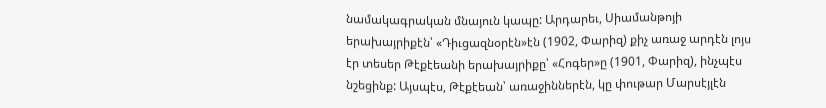նամակագրական մնայուն կապը: Արդարեւ, Սիամանթոյի երախայրիքէն՝ «Դիւցազնօրէն»էն (1902, Փարիզ) քիչ առաջ արդէն լոյս էր տեսեր Թէքէեանի երախայրիքը՝ «Հոգեր»ը (1901, Փարիզ), ինչպէս նշեցինք: Այսպէս, Թէքէեան՝ առաջիններէն, կը փութար Մարսէյլէն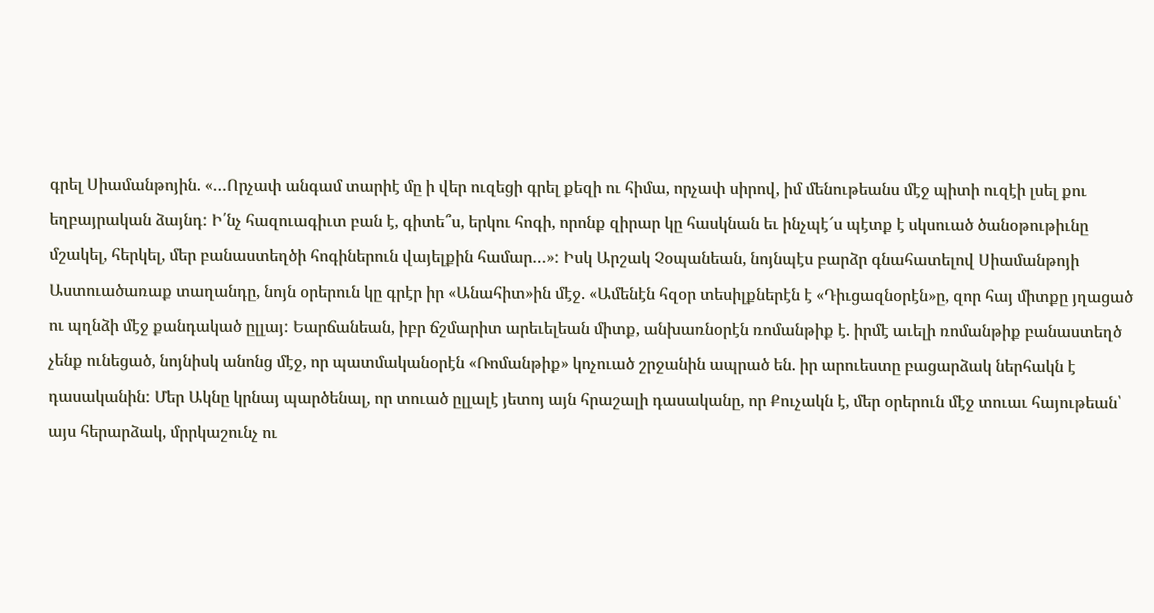գրել Սիամանթոյին. «…Որչափ անգամ տարիէ մը ի վեր ուզեցի գրել քեզի ու հիմա, որչափ սիրով, իմ մենութեանս մէջ պիտի ուզէի լսել քու եղբայրական ձայնդ: Ի՛նչ հազուագիւտ բան է, գիտե՞ս, երկու հոգի, որոնք զիրար կը հասկնան եւ ինչպէ՜ս պէտք է սկսուած ծանօթութիւնը մշակել, հերկել, մեր բանաստեղծի հոգիներուն վայելքին համար…»: Իսկ Արշակ Չօպանեան, նոյնպէս բարձր գնահատելով Սիամանթոյի Աստուածառաք տաղանդը, նոյն օրերուն կը գրէր իր «Անահիտ»ին մէջ. «Ամենէն հզօր տեսիլքներէն է «Դիւցազնօրէն»ը, զոր հայ միտքը յղացած ու պղնձի մէջ քանդակած ըլլայ: Եարճանեան, իբր ճշմարիտ արեւելեան միտք, անխառնօրէն ռոմանթիք է. իրմէ աւելի ռոմանթիք բանաստեղծ չենք ունեցած, նոյնիսկ անոնց մէջ, որ պատմականօրէն «Ռոմանթիք» կոչուած շրջանին ապրած են. իր արուեստը բացարձակ ներհակն է դասականին: Մեր Ակնը կրնայ պարծենալ, որ տուած ըլլալէ յետոյ այն հրաշալի դասականը, որ Քուչակն է, մեր օրերուն մէջ տուաւ հայութեան՝ այս հերարձակ, մրրկաշունչ ու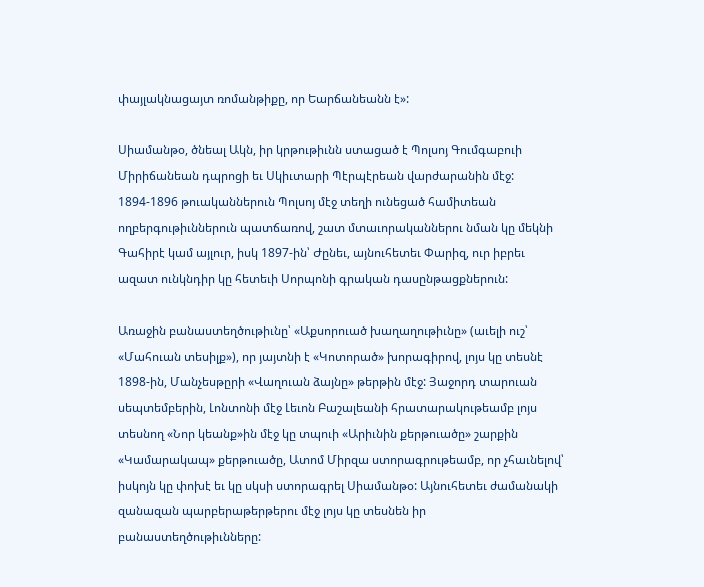փայլակնացայտ ռոմանթիքը, որ Եարճանեանն է»:

Սիամանթօ, ծնեալ Ակն, իր կրթութիւնն ստացած է Պոլսոյ Գումգաբուի Միրիճանեան դպրոցի եւ Սկիւտարի Պէրպէրեան վարժարանին մէջ: 1894-1896 թուականներուն Պոլսոյ մէջ տեղի ունեցած համիտեան ողբերգութիւններուն պատճառով, շատ մտաւորականներու նման կը մեկնի Գահիրէ կամ այլուր, իսկ 1897-ին՝ Ժընեւ, այնուհետեւ Փարիզ, ուր իբրեւ ազատ ունկնդիր կը հետեւի Սորպոնի գրական դասընթացքներուն:

Առաջին բանաստեղծութիւնը՝ «Աքսորուած խաղաղութիւնը» (աւելի ուշ՝ «Մահուան տեսիլք»), որ յայտնի է «Կոտորած» խորագիրով, լոյս կը տեսնէ 1898-ին, Մանչեսթըրի «Վաղուան ձայնը» թերթին մէջ: Յաջորդ տարուան սեպտեմբերին, Լոնտոնի մէջ Լեւոն Բաշալեանի հրատարակութեամբ լոյս տեսնող «Նոր կեանք»ին մէջ կը տպուի «Արիւնին քերթուածը» շարքին «Կամարակապ» քերթուածը, Ատոմ Միրզա ստորագրութեամբ, որ չհաւնելով՝ իսկոյն կը փոխէ եւ կը սկսի ստորագրել Սիամանթօ: Այնուհետեւ ժամանակի զանազան պարբերաթերթերու մէջ լոյս կը տեսնեն իր բանաստեղծութիւնները: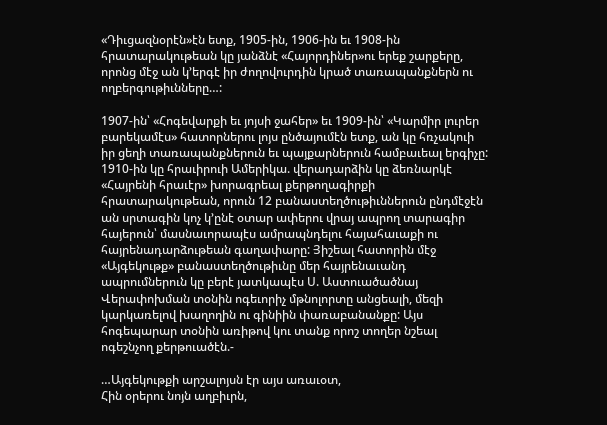«Դիւցազնօրէն»էն ետք, 1905-ին, 1906-ին եւ 1908-ին հրատարակութեան կը յանձնէ «Հայորդիներ»ու երեք շարքերը, որոնց մէջ ան կ՚երգէ իր ժողովուրդին կրած տառապանքներն ու ողբերգութիւնները…:

1907-ին՝ «Հոգեվարքի եւ յոյսի ջահեր» եւ 1909-ին՝ «Կարմիր լուրեր բարեկամէս» հատորներու լոյս ընծայումէն ետք, ան կը հռչակուի իր ցեղի տառապանքներուն եւ պայքարներուն համբաւեալ երգիչը: 1910-ին կը հրաւիրուի Ամերիկա. վերադարձին կը ձեռնարկէ «Հայրենի հրաւէր» խորագրեալ քերթողագիրքի հրատարակութեան, որուն 12 բանաստեղծութիւններուն ընդմէջէն ան սրտագին կոչ կ՚ընէ օտար ափերու վրայ ապրող տարագիր հայերուն՝ մասնաւորապէս ամրապնդելու հայահաւաքի ու հայրենադարձութեան գաղափարը: Յիշեալ հատորին մէջ «Այգեկութք» բանաստեղծութիւնը մեր հայրենաւանդ ապրումներուն կը բերէ յատկապէս Ս. Աստուածածնայ Վերափոխման տօնին ոգեւորիչ մթնոլորտը անցեալի, մեզի կարկառելով խաղողին ու գինիին փառաբանանքը: Այս հոգեպարար տօնին առիթով կու տանք որոշ տողեր նշեալ ոգեշնչող քերթուածէն.-

…Այգեկութքի արշալոյսն էր այս առաւօտ,
Հին օրերու նոյն աղբիւրն,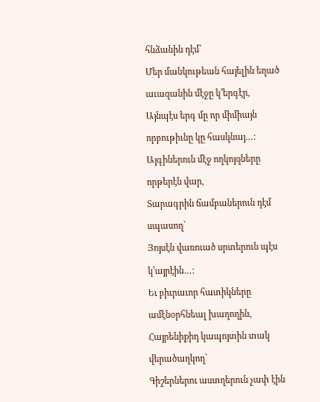հնձանին դէմ՝
Մեր մանկութեան հայելին եղած աւազանին մէջը կ՚երգէր,
Այնպէս երգ մը որ միմիայն որբութիւնը կը հասկնայ…:
Այգիներուն մէջ ողկոյզները որթերէն վար,
Տարագրին ճամբաներուն դէմ սպասող՝
Յոյսէն վառուած սրտերուն պէս կ՚այրէին…:
Եւ բիւրաւոր հատիկները ամէնօրհնեալ խաղողին,
Հայրենիքիդ կապոյտին տակ վերածաղկող՝
Գիշերներու աստղերուն չափ էին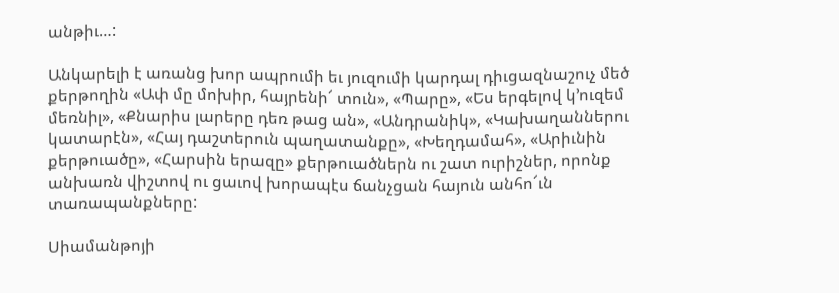անթիւ…:

Անկարելի է առանց խոր ապրումի եւ յուզումի կարդալ դիւցազնաշուչ մեծ քերթողին «Ափ մը մոխիր, հայրենի՜ տուն», «Պարը», «Ես երգելով կ՚ուզեմ մեռնիլ», «Քնարիս լարերը դեռ թաց ան», «Անդրանիկ», «Կախաղաններու կատարէն», «Հայ դաշտերուն պաղատանքը», «Խեղդամահ», «Արիւնին քերթուածը», «Հարսին երազը» քերթուածներն ու շատ ուրիշներ, որոնք անխառն վիշտով ու ցաւով խորապէս ճանչցան հայուն անհո՜ւն տառապանքները:

Սիամանթոյի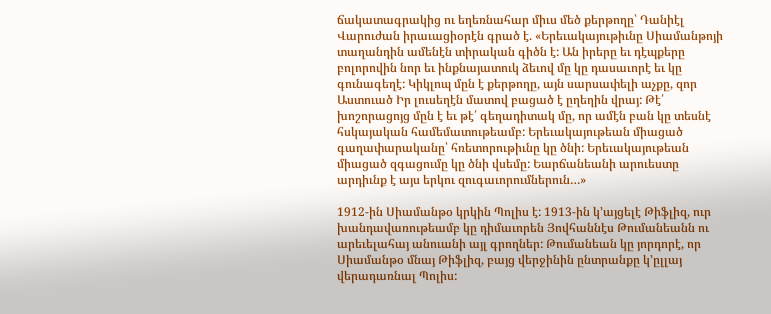ճակատագրակից ու եղեռնահար միւս մեծ քերթողը՝ Դանիէլ Վարուժան իրաւացիօրէն գրած է. «Երեւակայութիւնը Սիամանթոյի տաղանդին ամենէն տիրական գիծն է: Ան իրերը եւ դէպքերը բոլորովին նոր եւ ինքնայատուկ ձեւով մը կը դասաւորէ եւ կը գունագեղէ: Կիկլոպ մըն է քերթողը, այն սարսափելի աչքը, զոր Աստուած Իր լուսեղէն մատով բացած է ըղեղին վրայ: Թէ՛ խոշորացոյց մըն է եւ թէ՛ գեղադիտակ մը, որ ամէն բան կը տեսնէ հսկայական համեմատութեամբ: Երեւակայութեան միացած գաղափարականը՝ հռետորութիւնը կը ծնի: Երեւակայութեան միացած զգացումը կը ծնի վսեմը: Եարճանեանի արուեստը արդիւնք է այս երկու զուգաւորումներուն…»

1912-ին Սիամանթօ կրկին Պոլիս է: 1913-ին կ՚այցելէ Թիֆլիզ, ուր խանդավառութեամբ կը դիմաւորեն Յովհաննէս Թումանեանն ու արեւելահայ անուանի այլ գրողներ: Թումանեան կը յորդորէ, որ Սիամանթօ մնայ Թիֆլիզ, բայց վերջինին ընտրանքը կ՚ըլլայ վերադառնալ Պոլիս: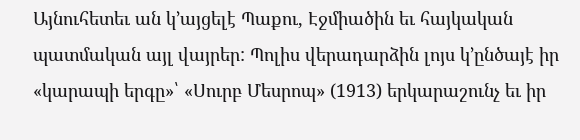Այնուհետեւ ան կ՚այցելէ Պաքու, Էջմիածին եւ հայկական պատմական այլ վայրեր: Պոլիս վերադարձին լոյս կ՚ընծայէ իր «կարապի երգը»՝ «Սուրբ Մեսրոպ» (1913) երկարաշունչ եւ իր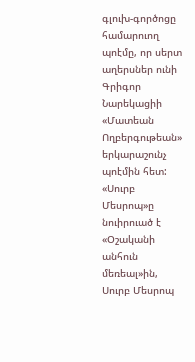գլուխ-գործոցը համարուող պոէմը, որ սերտ աղերսներ ունի Գրիգոր Նարեկացիի «Մատեան Ողբերգութեան» երկարաշունչ պոէմին հետ: «Սուրբ Մեսրոպ»ը նուիրուած է «Օշականի անհուն մեռեալ»ին, Սուրբ Մեսրոպ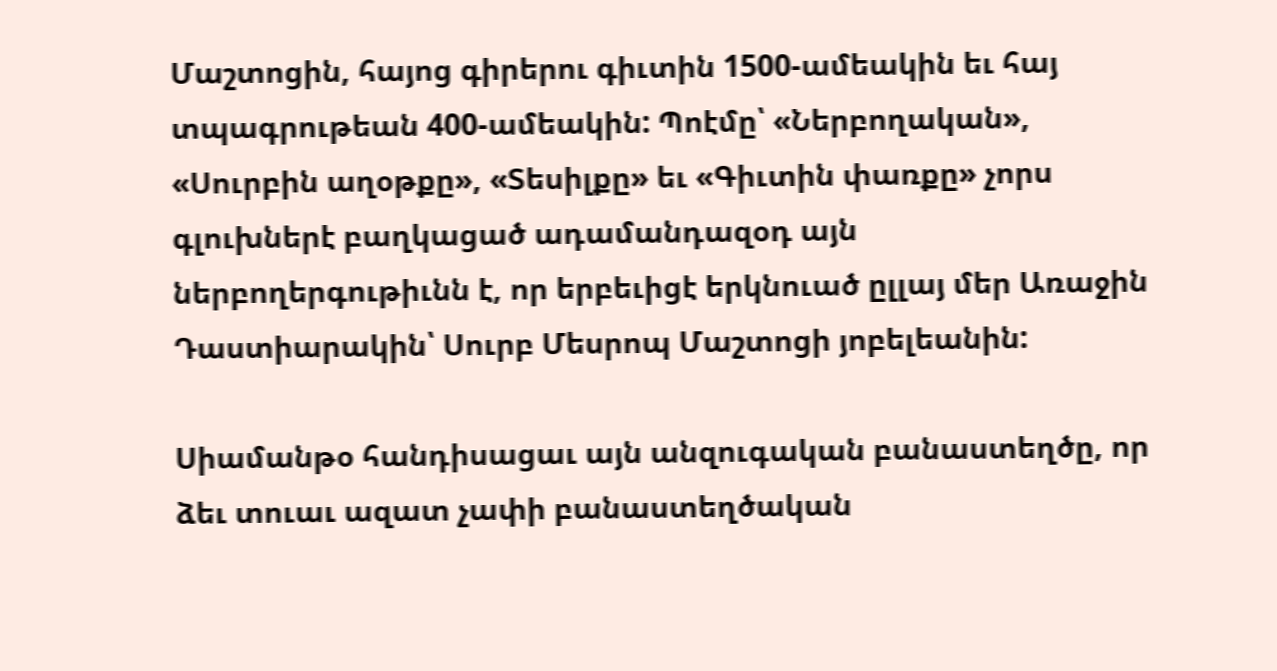Մաշտոցին, հայոց գիրերու գիւտին 1500-ամեակին եւ հայ տպագրութեան 400-ամեակին: Պոէմը՝ «Ներբողական», «Սուրբին աղօթքը», «Տեսիլքը» եւ «Գիւտին փառքը» չորս գլուխներէ բաղկացած ադամանդազօդ այն ներբողերգութիւնն է, որ երբեւիցէ երկնուած ըլլայ մեր Առաջին Դաստիարակին՝ Սուրբ Մեսրոպ Մաշտոցի յոբելեանին:

Սիամանթօ հանդիսացաւ այն անզուգական բանաստեղծը, որ ձեւ տուաւ ազատ չափի բանաստեղծական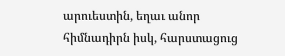արուեստին, եղաւ անոր հիմնադիրն իսկ, հարստացուց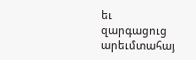եւ զարգացուց արեւմտահայ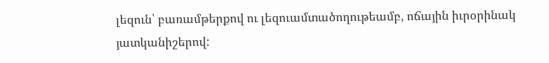լեզուն՝ բառամթերքով ու լեզուամտածողութեամբ, ոճային իւրօրինակ յատկանիշերով: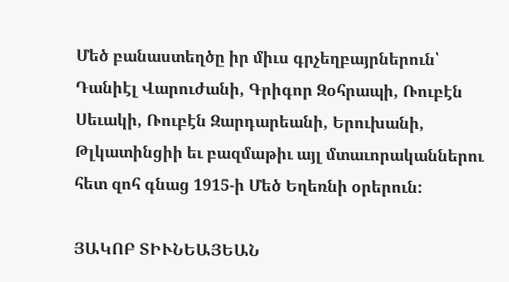Մեծ բանաստեղծը իր միւս գրչեղբայրներուն՝ Դանիէլ Վարուժանի, Գրիգոր Զօհրապի, Ռուբէն Սեւակի, Ռուբէն Զարդարեանի, Երուխանի, Թլկատինցիի եւ բազմաթիւ այլ մտաւորականներու հետ զոհ գնաց 1915-ի Մեծ Եղեռնի օրերուն:

ՅԱԿՈԲ ՏԻՒՆԵԱՅԵԱՆ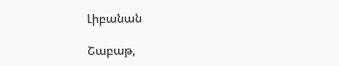Լիբանան

Շաբաթ,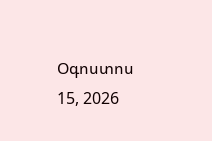Օգոստոս 15, 2026